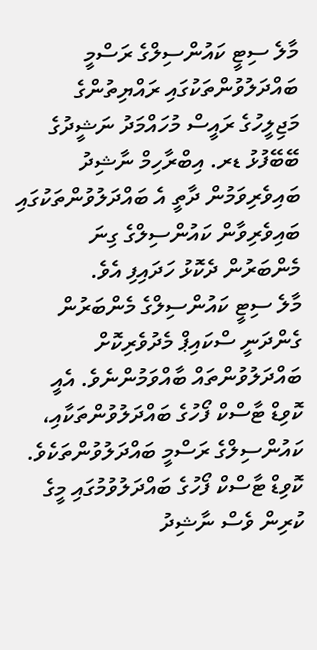މާލެ ސިޓީ ކައުންސިލްގެ ރަސްމީ ބައްދަލުވުންތަކުގައި ރައްޔިތުންގެ މަޖިލީހުގެ ރައީސް މުހައްމަދު ނަޝީދުގެ ބޭބޭފުޅު ޑރ. އިބްރާހިމް ނާޝިދު ބައިވެރިވަމުން ދާތީ އެ ބައްދަލުވުންތަކުގައި ބައިވެރިވާން ކައުންސިލްގެ ގިނަ މެންބަރުން ދެކޮޅު ހަދައިފި އެވެ.
މާލެ ސިޓީ ކައުންސިލްގެ މެންބަރުން ގެންދަނީ ސްކައިޕް މެދުވެރިކޮށް ބައްދަލުވުންތައް ބާއްވަމުންނެވެ. އެއީ ކޮވިޑް ޓާސްކް ފޯހުގެ ބައްދަލުވުންތަކާއި، ކައުންސިލްގެ ރަސްމީ ބައްދަލުވުންތަކެވެ.
ކޮވިޑް ޓާސްކް ފޯހުގެ ބައްދަލުވުމުގައި މީގެ ކުރިން ވެސް ނާޝިދު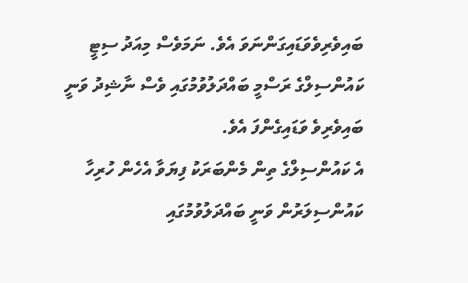ބައިވެރިވެވަޑައިގަންނަވަ އެވެ. ނަމަވެސް މިއަދު ސިޓީ ކައުންސިލްގެ ރަސްމީ ބައްދަލުވުމުގައި ވެސް ނާޝިދު ވަނީ ބައިވެރިވެ ވަޑައިގެންފަ އެވެ.
އެ ކައުންސިލްގެ ތިން މެންބަރަކު ފިޔަވާ އެހެން ހުރިހާ ކައުންސިލަރުން ވަނީ ބައްދަލުވުމުގައި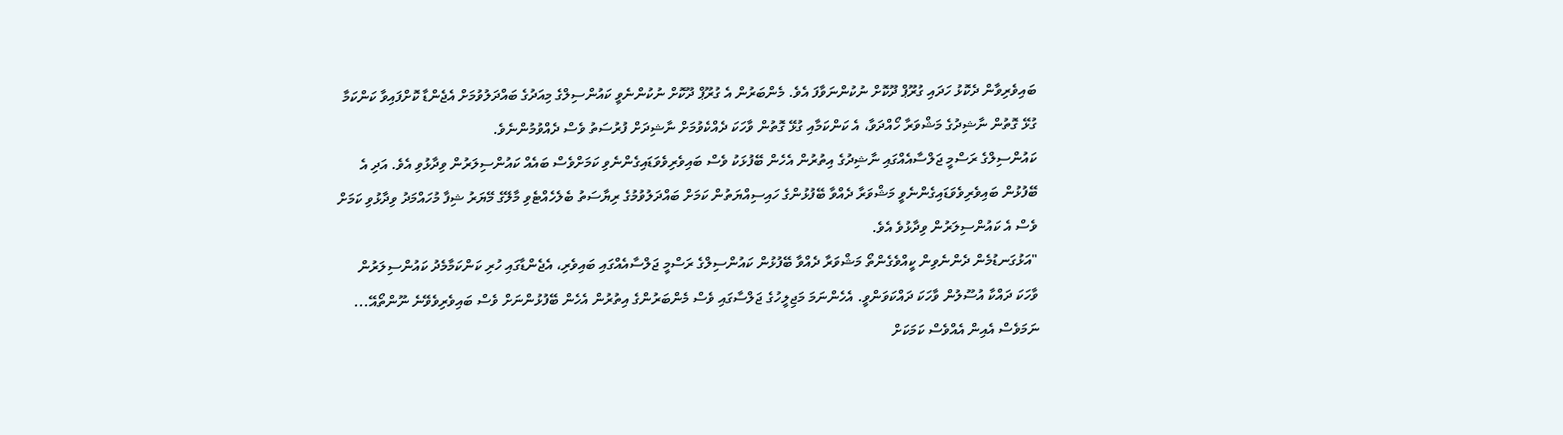ބައިވެރިވާން ދެކޮޅު ހަދައި ގުރޫޕް ދޫކޮށް ނުކުންނަވާފަ އެވެ. މެންބަރުން އެ ގުރޫޕް ދޫކޮށް ނުކުންނެވީ ކައުންސިލްގެ މިއަދުގެ ބައްދަލުވުމަށް އެޖެންޑާ ކޮށްފައިވާ ކަންކަމާ ގުޅޭ ގޮތުން ނާޝިދުގެ މަޝްވަރާ ހޯއްދަވާ، އެ ކަންކަމާއި ގުޅޭ ގޮތުން ވާހަކަ ދެއްކެވުމަށް ނާޝިދަށް ފުރުސަތު ވެސް ދެއްވުމުންނެވެ.
ކައުންސިލްގެ ރަސްމީ ޖަލްސާއެއްގައި ނާޝިދުގެ އިތުރުން އެހެން ބޭފުޅަކު ވެސް ބައިވެރިވެވަޑައިގެންނެވި ކަމަށްވެސް ބައެއް ކައުންސިލަރުން ވިދާޅުވި އެވެ. އަދި އެ ބޭފުޅުން ބައިވެރިވެވަޑައިގެންނެވީ މަޝްވަރާ ދެއްވާ ބޭފުޅުންގެ ހައިސިއްޔަތުން ކަމަށް ބައްދަލުވުމުގެ ރިޔާސަތު ބެލެހެއްޓެވި މާލޭގެ މޭޔަރު ޝިފާ މުހައްމަދު ވިދާޅުވި ކަމަށް ވެސް އެ ކައުންސިލަރުން ވިދާޅުވެ އެވެ.
"އަޅުގަނޑުމެން ދެންނެވިން ކީއްވެގެންތޯ މަޝްވަރާ ދެއްވާ ބޭފުޅުން ކައުންސިލްގެ ރަސްމީ ޖަލްސާއެއްގައި ބައިވެރި، އެޖެންޑާގައި ހުރި ކަންކަމާމެދު ކައުންސިލަރުން ވާހަކަ ދައްކާ އުސޫލުން ވާހަކަ ދައްކަވަންވީ. އެހެންނަމަ މަޖިލީހުގެ ޖަލްސާގައި ވެސް މެންބަރުންގެ އިތުރުން އެހެން ބޭފުޅުންނަށް ވެސް ބައިވެރިވެވޭނެ ނޫންތޯއޭ... ނަމަވެސް އެއިން އެއްވެސް ކަމަކަށް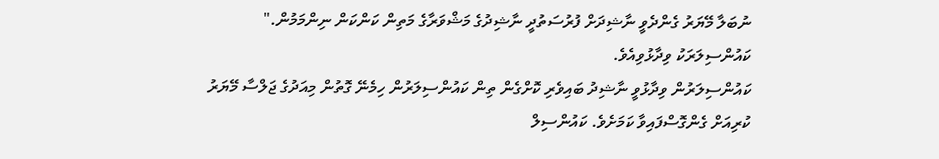ނުބަލާ މޭޔަރު ގެންދެވީ ނާޝިދަށް ފުރުސަތުދީ ނާޝިދުގެ މަޝްވަރާގެ މަތިން ކަންކަން ނިންމަމުން." ކައުންސިލަރަކު ވިދާޅުވިއެވެ.
ކައުންސިލަރުން ވިދާޅުވީ ނާޝިދު ބައިވެރި ކޮށްގެން ތިން ކައުންސިލަރުން ހިމެނޭ ގޮތުން މިއަދުގެ ޖަލްސާ މޭޔަރު ކުރިއަށް ގެންގޮސްފައިވާ ކަމަށެވެ. ކައުންސިލް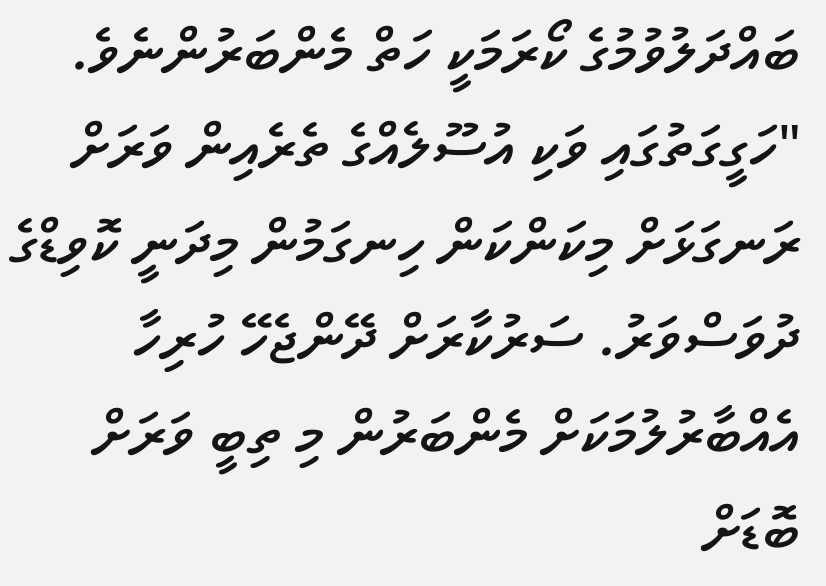ބައްދަލުވުމުގެ ކޯރަމަކީ ހަތް މެންބަރުންނެވެ.
"ހަގީގަތުގައި ވަކި އުސޫލެއްގެ ތެރެއިން ވަރަށް ރަނގަޅަށް މިކަންކަން ހިނގަމުން މިދަނީ ކޮވިޑްގެ ދުވަސްވަރު. ސަރުކާރަށް ދޭންޖެހޭ ހުރިހާ އެއްބާރުލުމަކަށް މެންބަރުން މި ތިބީ ވަރަށް ބޮޑަށް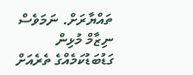ތައްޔާރަށް. ނަމަވެސް ނިޒާމް މުޅިން ގަޑުބަޑުކަމެއްގެ ތެރެއަށް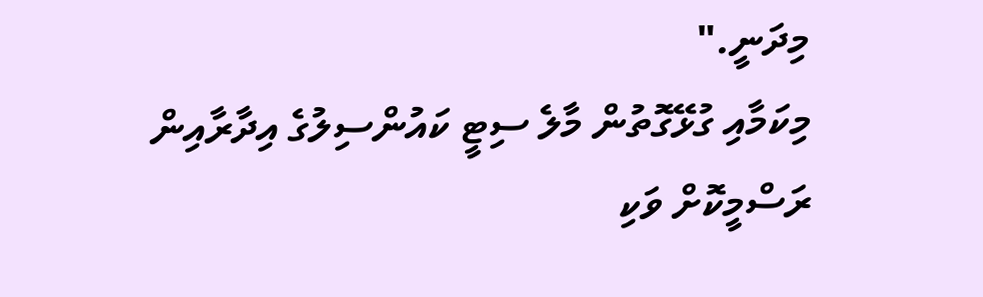މިދަނީ."
މިކަމާއި ގުޅޭގޮތުން މާލެ ސިޓީ ކައުންސިލުގެ އިދާރާއިން ރަސްމީކޮށް ވަކި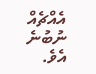އެއްޗެއް ނުބުނެ އެވެ.